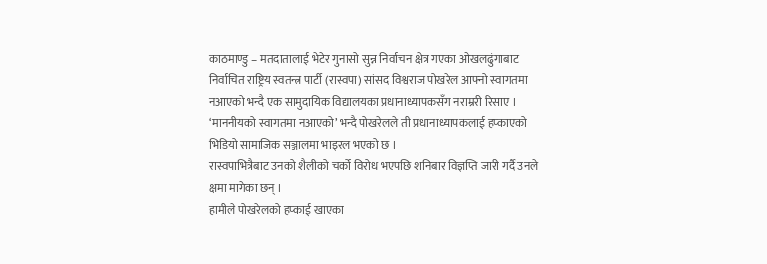काठमाण्डु – मतदातालाई भेटेर गुनासो सुन्न निर्वाचन क्षेत्र गएका ओखलढुंगाबाट निर्वाचित राष्ट्रिय स्वतन्त्र पार्टी (रास्वपा) सांसद विश्वराज पोखरेल आफ्नो स्वागतमा नआएको भन्दै एक सामुदायिक विद्यालयका प्रधानाध्यापकसँग नराम्ररी रिसाए ।
‘माननीयको स्वागतमा नआएको’ भन्दै पोखरेलले ती प्रधानाध्यापकलाई हप्काएको भिडियो सामाजिक सञ्जालमा भाइरल भएको छ ।
रास्वपाभित्रैबाट उनको शैलीको चर्को विरोध भएपछि शनिबार विज्ञप्ति जारी गर्दै उनले क्षमा मागेका छन् ।
हामीले पोखरेलको हप्काई खाएका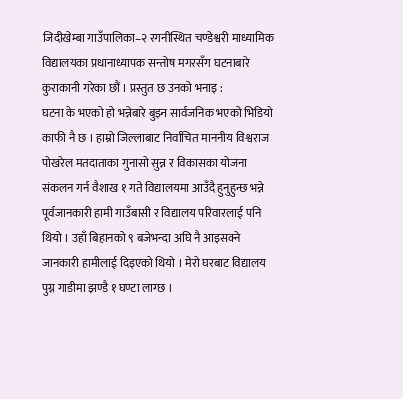जिदीखेम्बा गाउँपालिका–२ रगनीस्थित चण्डेश्वरी माध्यामिक विद्यालयका प्रधानाध्यापक सन्तोष मगरसँग घटनाबारे कुराकानी गरेका छौं । प्रस्तुत छ उनको भनाइ :
घटना के भएको हो भन्नेबारे बुझ्न सार्वजनिक भएको भिडियो काफी नै छ । हाम्रो जिल्लाबाट निर्वाचित माननीय विश्वराज पोखरेल मतदाताका गुनासो सुन्न र विकासका योजना संकलन गर्न वैशाख १ गते विद्यालयमा आउँदै हुनुहुन्छ भन्ने पूर्वजानकारी हामी गाउँबासी र विद्यालय परिवारलाई पनि थियो । उहाँ बिहानको ९ बजेभन्दा अघि नै आइसक्ने जानकारी हामीलाई दिइएको थियो । मेरो घरबाट विद्यालय पुग्न गाडीमा झण्डै १ घण्टा लाग्छ ।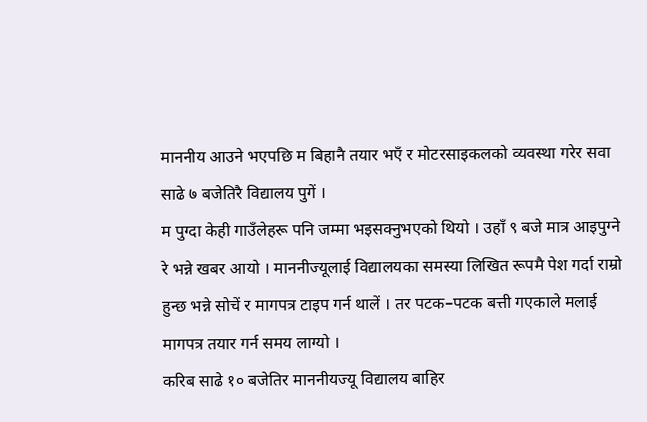माननीय आउने भएपछि म बिहानै तयार भएँ र मोटरसाइकलको व्यवस्था गरेर सवा साढे ७ बजेतिरै विद्यालय पुगें ।
म पुग्दा केही गाउँलेहरू पनि जम्मा भइसक्नुभएको थियो । उहाँ ९ बजे मात्र आइपुग्ने रे भन्ने खबर आयो । माननीज्यूलाई विद्यालयका समस्या लिखित रूपमै पेश गर्दा राम्रो हुन्छ भन्ने सोचें र मागपत्र टाइप गर्न थालें । तर पटक–पटक बत्ती गएकाले मलाई मागपत्र तयार गर्न समय लाग्यो ।
करिब साढे १० बजेतिर माननीयज्यू विद्यालय बाहिर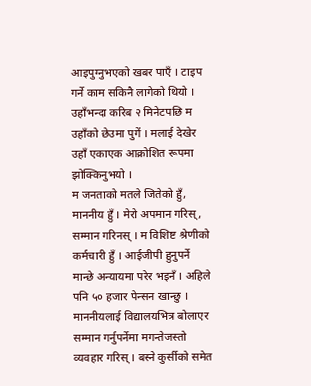आइपुग्नुभएको खबर पाएँ । टाइप गर्ने काम सकिनै लागेको थियो । उहाँभन्दा करिब २ मिनेटपछि म उहाँको छेउमा पुगें । मलाई देखेर उहाँ एकाएक आक्रोशित रूपमा झोक्किनुभयो ।
म जनताको मतले जितेको हुँ, माननीय हुँ । मेरो अपमान गरिस्, सम्मान गरिनस् । म विशिष्ट श्रेणीको कर्मचारी हुँ । आईजीपी हुनुपर्ने मान्छे अन्यायमा परेर भइनँ । अहिले पनि ५० हजार पेन्सन खान्छु । माननीयलाई विद्यालयभित्र बोलाएर सम्मान गर्नुपर्नेमा मगन्तेजस्तो व्यवहार गरिस् । बस्ने कुर्सीको समेत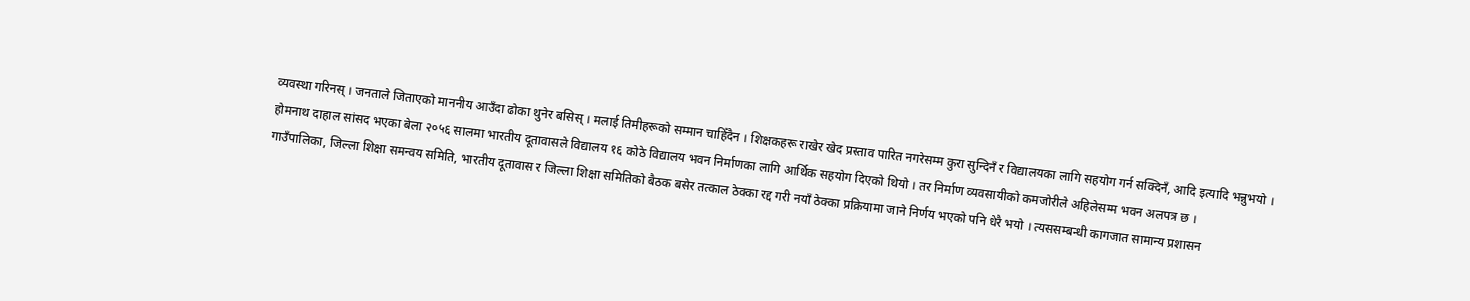व्यवस्था गरिनस् । जनताले जिताएको माननीय आउँदा ढोका थुनेर बसिस् । मलाई तिमीहरूको सम्मान चाहिँदैन । शिक्षकहरू राखेर खेद प्रस्ताव पारित नगरेसम्म कुरा सुन्दिनँ र विद्यालयका लागि सहयोग गर्न सक्दिनँ, आदि इत्यादि भन्नुभयो ।
होमनाथ दाहाल सांसद भएका बेला २०५६ सालमा भारतीय दूतावासले विद्यालय १६ कोठे विद्यालय भवन निर्माणका लागि आर्थिक सहयोग दिएको थियो । तर निर्माण व्यवसायीको कमजोरीले अहिलेसम्म भवन अलपत्र छ ।
गाउँपालिका, जिल्ला शिक्षा समन्वय समिति, भारतीय दूतावास र जिल्ला शिक्षा समितिको बैठक बसेर तत्काल ठेक्का रद्द गरी नयाँ ठेक्का प्रक्रियामा जाने निर्णय भएको पनि धेरै भयो । त्यससम्बन्धी कागजात सामान्य प्रशासन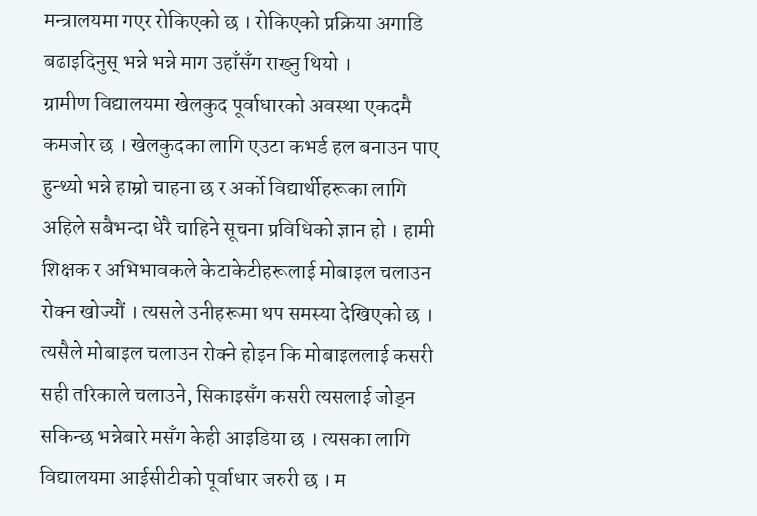मन्त्रालयमा गएर रोकिएको छ । रोकिएको प्रक्रिया अगाडि बढाइदिनुस् भन्ने भन्ने माग उहाँसँग राख्नु थियो ।
ग्रामीण विद्यालयमा खेलकुद पूर्वाधारको अवस्था एकदमै कमजोर छ । खेलकुदका लागि एउटा कभर्ड हल बनाउन पाए हुन्थ्यो भन्ने हाम्रो चाहना छ र अर्को विद्यार्थीहरूका लागि अहिले सबैभन्दा धेरै चाहिने सूचना प्रविधिको ज्ञान हो । हामी शिक्षक र अभिभावकले केटाकेटीहरूलाई मोबाइल चलाउन रोक्न खोज्यौं । त्यसले उनीहरूमा थप समस्या देखिएको छ । त्यसैले मोबाइल चलाउन रोक्ने होइन कि मोबाइललाई कसरी सही तरिकाले चलाउने, सिकाइसँग कसरी त्यसलाई जोड्न सकिन्छ भन्नेबारे मसँग केही आइडिया छ । त्यसका लागि विद्यालयमा आईसीटीको पूर्वाधार जरुरी छ । म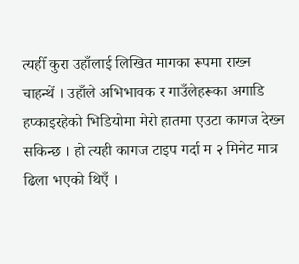त्यहीँ कुरा उहाँलाई लिखित मागका रूपमा राख्न चाहन्थें । उहाँले अभिभावक र गाउँलेहरूका अगाडि हप्काइरहेको भिडियोमा मेरो हातमा एउटा कागज देख्न सकिन्छ । हो त्यही कागज टाइप गर्दा म २ मिनेट मात्र ढिला भएको थिएँ ।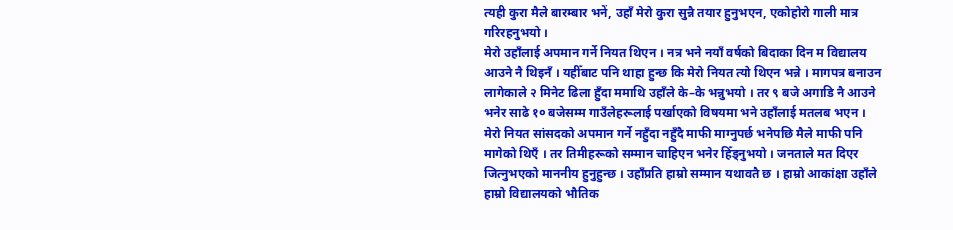त्यही कुरा मैले बारम्बार भनें, उहाँ मेरो कुरा सुन्नै तयार हुनुभएन, एकोहोरो गाली मात्र गरिरहनुभयो ।
मेरो उहाँलाई अपमान गर्ने नियत थिएन । नत्र भने नयाँ वर्षको बिदाका दिन म विद्यालय आउने नै थिइनँ । यहीँबाट पनि थाहा हुन्छ कि मेरो नियत त्यो थिएन भन्ने । मागपत्र बनाउन लागेकाले २ मिनेट ढिला हुँदा ममाथि उहाँले के–के भन्नुभयो । तर ९ बजे अगाडि नै आउने भनेर साढे १० बजेसम्म गाउँलेहरूलाई पर्खाएको विषयमा भने उहाँलाई मतलब भएन ।
मेरो नियत सांसदको अपमान गर्ने नहुँदा नहुँदै माफी माग्नुपर्छ भनेपछि मैले माफी पनि मागेको थिएँ । तर तिमीहरूको सम्मान चाहिएन भनेर हिँड्नुभयो । जनताले मत दिएर जित्नुभएको माननीय हुनुहुन्छ । उहाँप्रति हाम्रो सम्मान यथावतै छ । हाम्रो आकांक्षा उहाँले हाम्रो विद्यालयको भौतिक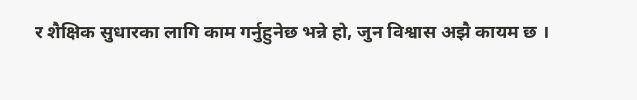र शैक्षिक सुधारका लागि काम गर्नुहुनेछ भन्ने हो, जुन विश्वास अझै कायम छ ।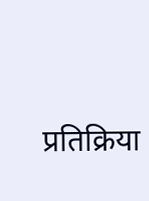प्रतिक्रिया